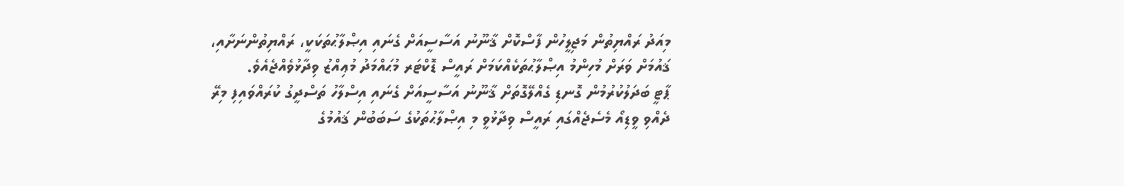މިއަދު ރައްޔިތުން މަޖިލީހުން ފާސްކޮށް ޤާނޫނު އަސާސީއަށް ގެނައި އިޞްލާޙުތަކަކީ، ރައްޔިތުންނަށާއި، ޤައުމަށް ވަރަށް މުހިންމު އިޞްލާޙުތަކެއްކަމަށް ރައީސް ޑޮކްޓަރ މުޙައްމަދު މުޢިއްޒު ވިދާޅުވެއްޖެއެވެ.
ޕާޓީ ބަދަލުކުރުމުން ގޮނޑި ގެއްލޭގޮތަށް ޤާނޫނު އަސާސީއަށް ގެނައި އިސްލާހު ތަސްދީގު ކުރައްވައިފި މިރޭ ދެއްވި ވީޑިއޯ މެސެޖެއްގައި ރައީސް ވިދާޅުވީ މި އިޞްލާޙުތަކުގެ ސަބަބުން ޤައުމުގެ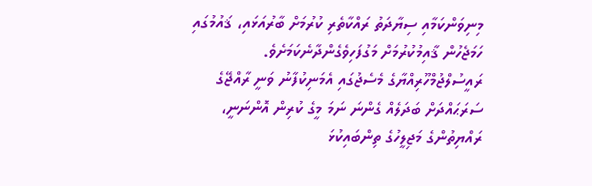މިނިވަންކަމާއި ސިޔާދަތު ރައްކާތެރި ކުރުމަށް ބާރުއަޅައި، ޤައުމުގައި ހަމަޖެހުން ޤާއިމުކުރުމަށް މަގުފަހިވެގެންދާނެކަމަށެވެ.
ރައީސުލްޖުމްހޫރިއްޔާގެ މެސެޖުގައި އެމަނިކުފާނު ވަނީ ރާއްޖޭގެ ސަރަޙައްދަށް ބަދަލެއް ގެންނަ ނަމަ މީގެ ކުރިން އޮންނަނީ، ރައްޔިތުންގެ މަޖިލީހުގެ ތިންބައިކުޅަ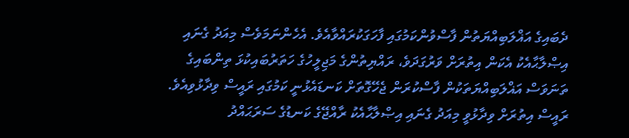ދެބައިގެ އަޣްލަބިއްޔަތުން ފާސްވުންކަމުގައި ފާހަގަކުރައްވާއެވެ. އެހެންނަމަވެސް މިއަދު ގެނައި އިޞްލާޙާއެކު އެކަން އިތުރަށް ވަރުގަދަވެ، ރައްޔިތުންގެ މަޖިލީހުގެ ހަތަރުބައިކުޅަ ތިންބައިގެ ތަނަވަސް އަޣްލަބިއްޔަތަކުން ފާސްކުރަން ޖެހޭގޮތަށް ކަނޑައެޅުނީ ކަމުގައި ރައީސް ވިދާޅުވިއެވެ.
ރައީސް އިތުރަށް ވިދާޅުވީ މިއަދު ގެނައި އިޞްލާޙާއެކު ރާއްޖޭގެ ކަނޑުގެ ސަރަޙައްދު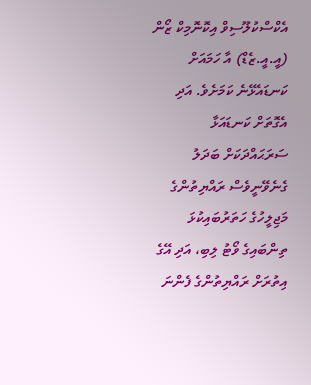އެކްސްކުލޫސިވް އިކޮނޮމިކް ޒޯން (އީ.އީ.ޒެޑް) އާ ހަމައަށް ކަނޑައެޅޭނެ ކަމަށެވެ. އަދި އެގޮތަށް ކަނޑައަޅާ ސަރަޙައްދަކަށް ބަދަލު ގެނެވޭނީވެސް ރައްޔިތުންގެ މަޖިލީހުގެ ހަތަރުބައިކުޅަ ތިންބައިގެ ވޯޓު ލިބި، އަދި އޭގެ އިތުރަށް ރައްޔިތުންގެ ފެންނަ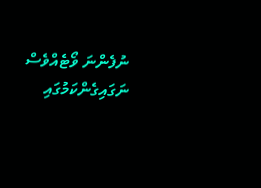ނުފެންނަ ވޯޓެއްވެސް ނަގައިގެންކަމުގައި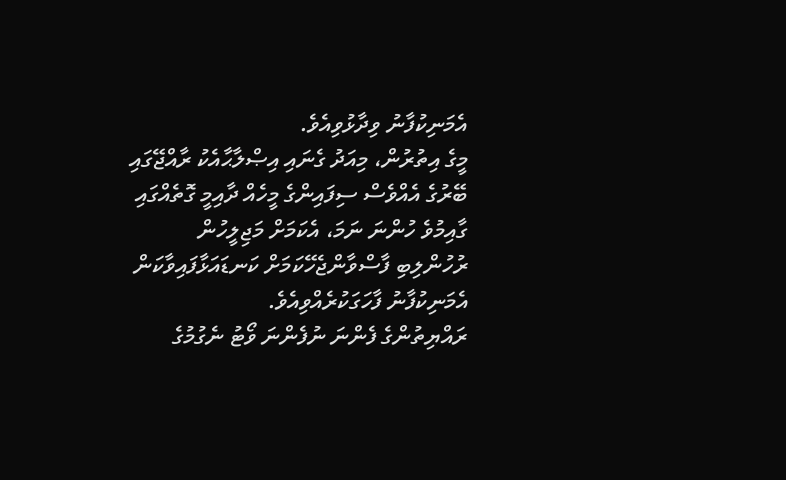އެމަނިކުފާނު ވިދާޅުވިއެވެ.
މީގެ އިތުރުން، މިއަދު ގެނައި އިޞްލާޙާއެކު ރާއްޖޭގައި ބޭރުގެ އެއްވެސް ސިފައިންގެ މީހެއް ދާއިމީ ގޮތެއްގައި ގާއިމުވެ ހުންނަ ނަމަ، އެކަމަށް މަޖިލީހުން ރުހުންލިބި ފާސްވާންޖެހޭކަމަށް ކަނޑައަޅާފައިވާކަން އެމަނިކުފާނު ފާހަގަކުރެއްވިއެވެ.
ރައްޔިތުންގެ ފެންނަ ނުފެންނަ ވޯޓު ނެގުމުގެ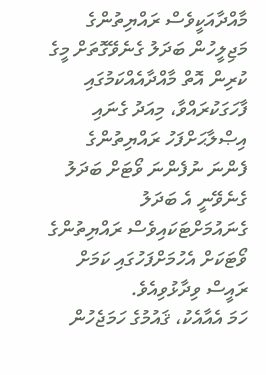މާއްދާއަކީވެސް ރައްޔިތުންގެ މަޖިލީހުން ބަދަލު ގެނެވޭގޮތަށް މީގެ ކުރިން އޮތް މާއްދާއެއްކަމުގައި ފާހަގަކުރައްވާ، މިއަދު ގެނައި އިޞްލާޙަށްފަހު ރައްޔިތުންގެ ފެންނަ ނުފެންނަ ވޯޓަށް ބަދަލު ގެނެވޭނީ އެ ބަދަލު ގެނައުމަށްޓަކައިވެސް ރައްޔިތުންގެ ވޯޓަކަށް އެހުމަށްފަހުގައި ކަމަށް ރައީސް ވިދާޅުވިއެވެ.
ހަމަ އެއާއެކު، ޤައުމުގެ ހަމަޖެހުން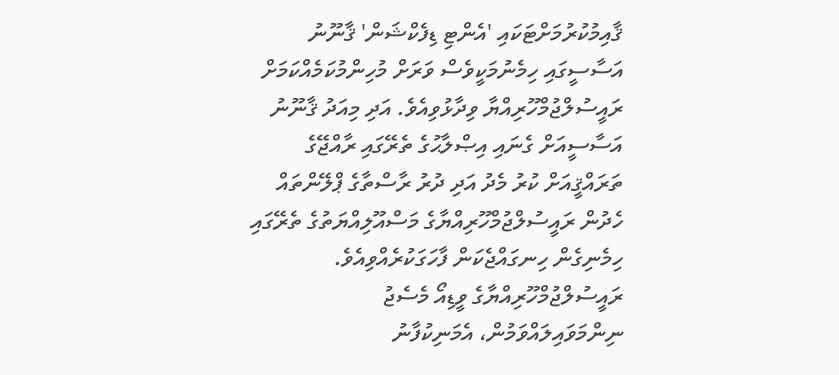ޤާއިމުކުރުމަށްޓަކައި 'އެންޓި ޑިފެކްޝަން' ޤާނޫނު އަސާސީގައި ހިމެނުމަކީވެސް ވަރަށް މުހިންމުކަމެއްކަމަށް ރައީސުލްޖުމްހޫރިއްޔާ ވިދާޅުވިއެވެ. އަދި މިއަދު ޤާނޫނު އަސާސީއަށް ގެނައި އިޞްލާޙުގެ ތެރޭގައި ރާއްޖޭގެ ތަރައްޤީއަށް ކުރު މެދު އަދި ދުރު ރާސްތާގެ ޕްލޭންތައް ހެދުން ރައީސުލްޖުމްހޫރިއްޔާގެ މަސްއޫލިއްޔަތުގެ ތެރޭގައި ހިމެނިގެން ހިނގައްޖެކަން ފާހަގަކުރެއްވިއެވެ.
ރައީސުލްޖުމްހޫރިއްޔާގެ ވީޑިއޯ މެސެޖު ނިންމަވައިލައްވަމުން، އެމަނިކުފާނު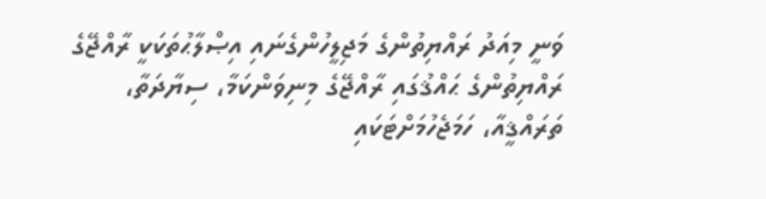ވަނީ މިއަދު ރައްޔިތުންގެ މަޖިލީހުންގެނައި އިޞްލާޙުތަކަކީ ރާއްޖޭގެ ރައްޔިތުންގެ ޙައްޤުގައި ރާއްޖޭގެ މިނިވަންކަމާ، ސިޔާދަތާ، ތަރައްޤީއާ، ހަމަޖެހުމަށްޓަކައި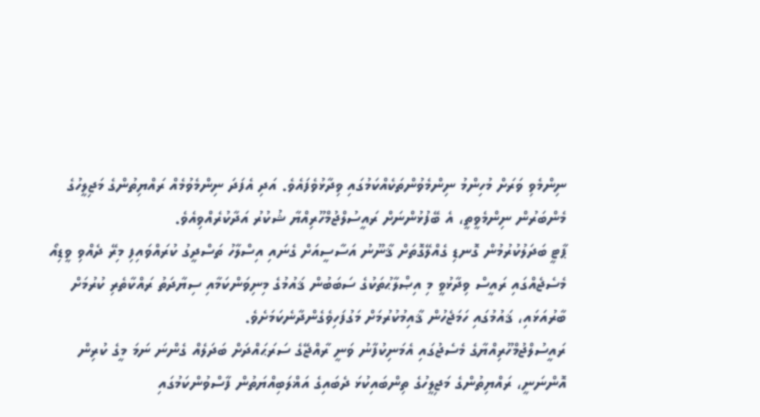ނިންމެވި ވަރަށް މުހިންމު ނިންމެވުންތަކެއްކަމުގައި ވިދާޅުވެފައެވެ. އަދި އެފަދަ ނިންމެވުމެއް ރައްޔިތުންގެ މަޖިލީހުގެ މެންބަރުން ނިންމެވީތީ، އެ ބޭފުޅުންނަށް ރައީސުލްޖުމްހޫރިއްޔާ ޝުކުރު އަދާކުރެއްވިއެވެ.
ޕާޓީ ބަދަލުކުރުމުން ގޮނޑި ގެއްލޭގޮތަށް ޤާނޫނު އަސާސީއަށް ގެނައި އިސްލާހު ތަސްދީގު ކުރައްވައިފި މިރޭ ދެއްވި ވީޑިއޯ މެސެޖެއްގައި ރައީސް ވިދާޅުވީ މި އިޞްލާޙުތަކުގެ ސަބަބުން ޤައުމުގެ މިނިވަންކަމާއި ސިޔާދަތު ރައްކާތެރި ކުރުމަށް ބާރުއަޅައި، ޤައުމުގައި ހަމަޖެހުން ޤާއިމުކުރުމަށް މަގުފަހިވެގެންދާނެކަމަށެވެ.
ރައީސުލްޖުމްހޫރިއްޔާގެ މެސެޖުގައި އެމަނިކުފާނު ވަނީ ރާއްޖޭގެ ސަރަޙައްދަށް ބަދަލެއް ގެންނަ ނަމަ މީގެ ކުރިން އޮންނަނީ، ރައްޔިތުންގެ މަޖިލީހުގެ ތިންބައިކުޅަ ދެބައިގެ އަޣްލަބިއްޔަތުން ފާސްވުންކަމުގައި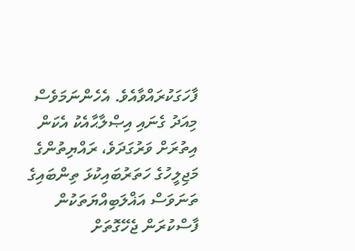ފާހަގަކުރައްވާއެވެ. އެހެންނަމަވެސް މިއަދު ގެނައި އިޞްލާޙާއެކު އެކަން އިތުރަށް ވަރުގަދަވެ، ރައްޔިތުންގެ މަޖިލީހުގެ ހަތަރުބައިކުޅަ ތިންބައިގެ ތަނަވަސް އަޣްލަބިއްޔަތަކުން ފާސްކުރަން ޖެހޭގޮތަށް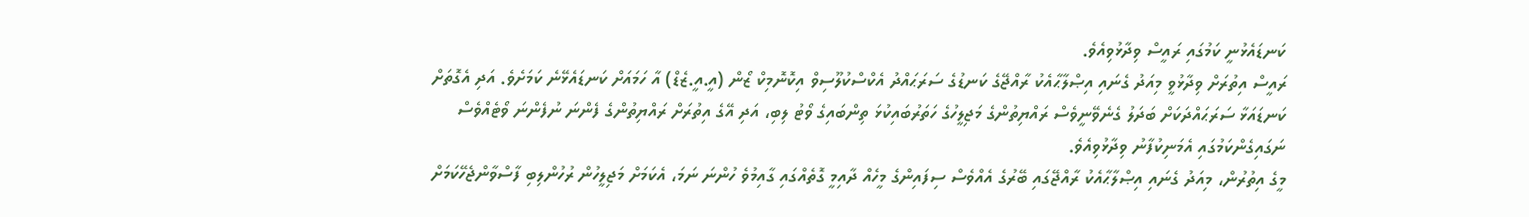ކަނޑައެޅުނީ ކަމުގައި ރައީސް ވިދާޅުވިއެވެ.
ރައީސް އިތުރަށް ވިދާޅުވީ މިއަދު ގެނައި އިޞްލާޙާއެކު ރާއްޖޭގެ ކަނޑުގެ ސަރަޙައްދު އެކްސްކުލޫސިވް އިކޮނޮމިކް ޒޯން (އީ.އީ.ޒެޑް) އާ ހަމައަށް ކަނޑައެޅޭނެ ކަމަށެވެ. އަދި އެގޮތަށް ކަނޑައަޅާ ސަރަޙައްދަކަށް ބަދަލު ގެނެވޭނީވެސް ރައްޔިތުންގެ މަޖިލީހުގެ ހަތަރުބައިކުޅަ ތިންބައިގެ ވޯޓު ލިބި، އަދި އޭގެ އިތުރަށް ރައްޔިތުންގެ ފެންނަ ނުފެންނަ ވޯޓެއްވެސް ނަގައިގެންކަމުގައި އެމަނިކުފާނު ވިދާޅުވިއެވެ.
މީގެ އިތުރުން، މިއަދު ގެނައި އިޞްލާޙާއެކު ރާއްޖޭގައި ބޭރުގެ އެއްވެސް ސިފައިންގެ މީހެއް ދާއިމީ ގޮތެއްގައި ގާއިމުވެ ހުންނަ ނަމަ، އެކަމަށް މަޖިލީހުން ރުހުންލިބި ފާސްވާންޖެހޭކަމަށް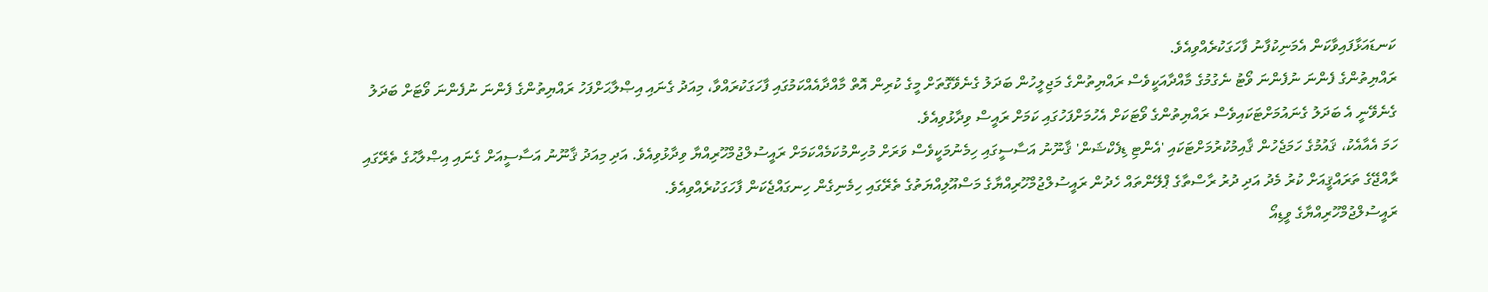ކަނޑައަޅާފައިވާކަން އެމަނިކުފާނު ފާހަގަކުރެއްވިއެވެ.
ރައްޔިތުންގެ ފެންނަ ނުފެންނަ ވޯޓު ނެގުމުގެ މާއްދާއަކީވެސް ރައްޔިތުންގެ މަޖިލީހުން ބަދަލު ގެނެވޭގޮތަށް މީގެ ކުރިން އޮތް މާއްދާއެއްކަމުގައި ފާހަގަކުރައްވާ، މިއަދު ގެނައި އިޞްލާޙަށްފަހު ރައްޔިތުންގެ ފެންނަ ނުފެންނަ ވޯޓަށް ބަދަލު ގެނެވޭނީ އެ ބަދަލު ގެނައުމަށްޓަކައިވެސް ރައްޔިތުންގެ ވޯޓަކަށް އެހުމަށްފަހުގައި ކަމަށް ރައީސް ވިދާޅުވިއެވެ.
ހަމަ އެއާއެކު، ޤައުމުގެ ހަމަޖެހުން ޤާއިމުކުރުމަށްޓަކައި 'އެންޓި ޑިފެކްޝަން' ޤާނޫނު އަސާސީގައި ހިމެނުމަކީވެސް ވަރަށް މުހިންމުކަމެއްކަމަށް ރައީސުލްޖުމްހޫރިއްޔާ ވިދާޅުވިއެވެ. އަދި މިއަދު ޤާނޫނު އަސާސީއަށް ގެނައި އިޞްލާޙުގެ ތެރޭގައި ރާއްޖޭގެ ތަރައްޤީއަށް ކުރު މެދު އަދި ދުރު ރާސްތާގެ ޕްލޭންތައް ހެދުން ރައީސުލްޖުމްހޫރިއްޔާގެ މަސްއޫލިއްޔަތުގެ ތެރޭގައި ހިމެނިގެން ހިނގައްޖެކަން ފާހަގަކުރެއްވިއެވެ.
ރައީސުލްޖުމްހޫރިއްޔާގެ ވީޑިއޯ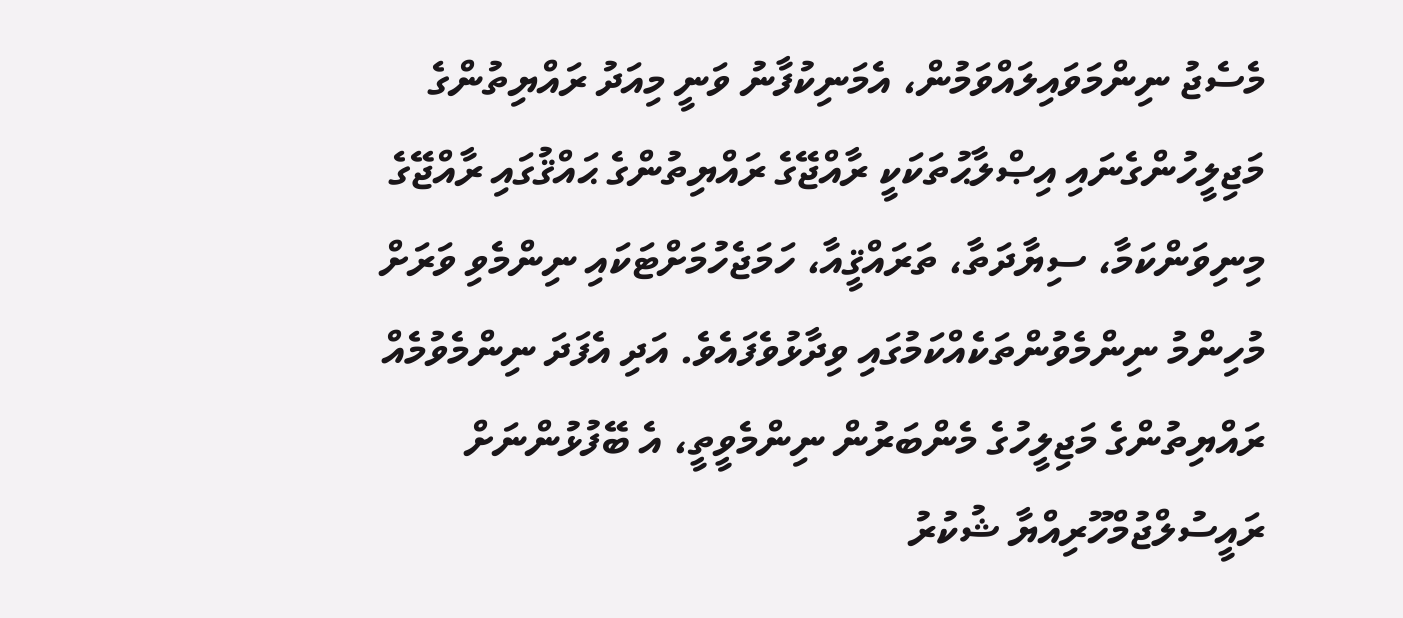މެސެޖު ނިންމަވައިލައްވަމުން، އެމަނިކުފާނު ވަނީ މިއަދު ރައްޔިތުންގެ މަޖިލީހުންގެނައި އިޞްލާޙުތަކަކީ ރާއްޖޭގެ ރައްޔިތުންގެ ޙައްޤުގައި ރާއްޖޭގެ މިނިވަންކަމާ، ސިޔާދަތާ، ތަރައްޤީއާ، ހަމަޖެހުމަށްޓަކައި ނިންމެވި ވަރަށް މުހިންމު ނިންމެވުންތަކެއްކަމުގައި ވިދާޅުވެފައެވެ. އަދި އެފަދަ ނިންމެވުމެއް ރައްޔިތުންގެ މަޖިލީހުގެ މެންބަރުން ނިންމެވީތީ، އެ ބޭފުޅުންނަށް ރައީސުލްޖުމްހޫރިއްޔާ ޝުކުރު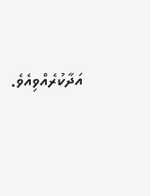އަދާކުރެއްވިއެވެ.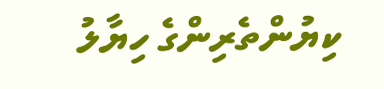ކިޔުންތެރިންގެ ހިޔާލު